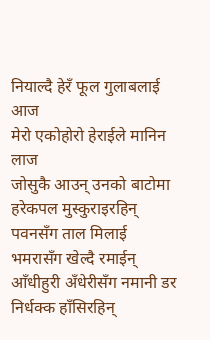नियाल्दै हेरँ फूल गुलाबलाई आज
मेरो एकोहोरो हेराईले मानिन लाज
जोसुकै आउन् उनको बाटोमा
हरेकपल मुस्कुराइरहिन्
पवनसँग ताल मिलाई
भमरासँग खेल्दै रमाईन्
आँधीहुरी अँधेरीसँग नमानी डर
निर्धक्क हाँसिरहिन्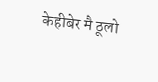केहीबेर मै ठूलो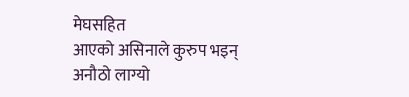मेघसहित
आएको असिनाले कुरुप भइन्
अनौठो लाग्यो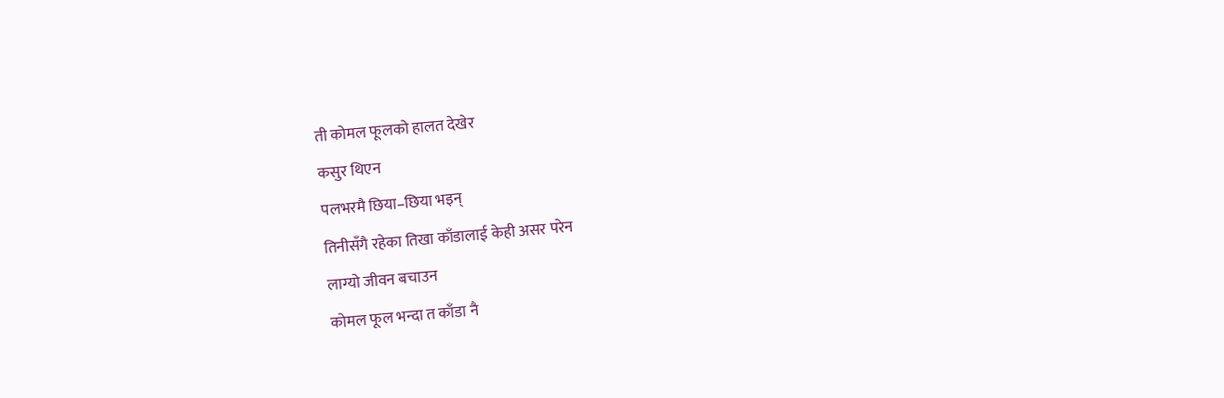ती कोमल फूलको हालत देखेर
कसुर थिएन
पलभरमै छिया–छिया भइन्
तिनीसँगै रहेका तिखा काँडालाई केही असर परेन
लाग्यो जीवन बचाउन
कोमल फूल भन्दा त काँडा नै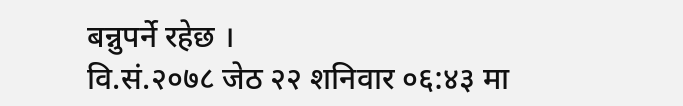बन्नुपर्ने रहेछ ।
वि.सं.२०७८ जेठ २२ शनिवार ०६:४३ मा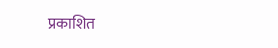प्रकाशित